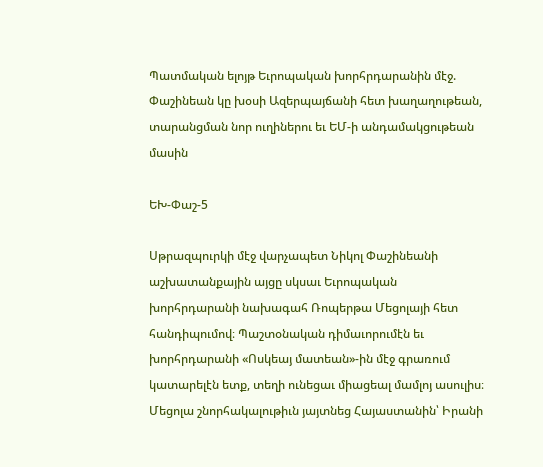Պատմական ելոյթ Եւրոպական խորհրդարանին մէջ. Փաշինեան կը խօսի Ազերպայճանի հետ խաղաղութեան, տարանցման նոր ուղիներու եւ ԵՄ-ի անդամակցութեան մասին

ԵԽ-Փաշ-5

Սթրազպուրկի մէջ վարչապետ Նիկոլ Փաշինեանի աշխատանքային այցը սկսաւ Եւրոպական խորհրդարանի նախագահ Ռոպերթա Մեցոլայի հետ հանդիպումով։ Պաշտօնական դիմաւորումէն եւ խորհրդարանի «Ոսկեայ մատեան»-ին մէջ գրառում կատարելէն ետք, տեղի ունեցաւ միացեալ մամլոյ ասուլիս։ Մեցոլա շնորհակալութիւն յայտնեց Հայաստանին՝ Իրանի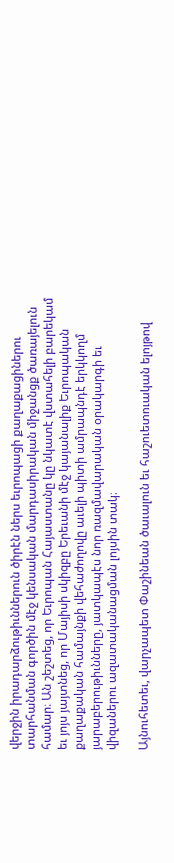վերջին իրադարձութիւններուն ծիրէն ներս եւրոպացի քաղաքացիներու տարհանման գործին մէջ կենսական մարդասիրական միջանցք ծառայելուն համար։ Ան շեշտեց, որ Եւրոպան Հայաստանը կը նկատէ վստահելի բարեկամ եւ յոյս յայտնեց, որ Մայիսի սկիզբը Երեւանի մէջ կայանալիք Եւրոպական քաղաքական համայնքի վեհաժողովը աւելի պիտի ամրապնդէ երկկողմ յարաբերութիւնները, յատկապէս նոր ռազմավարական օրակարգի եւ վիզաներու ազատականացման լոյսին տակ։

Այնուհետեւ, վարչապետ Փաշինեան ծաւալուն եւ հաշուետուական ելոյթով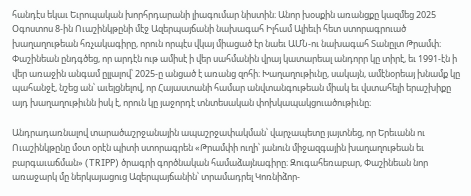հանդէս եկաւ Եւրոպական խորհրդարանի լիագումար նիստին։ Անոր խօսքին առանցքը կազմեց 2025 Օգոստոս 8-ին Ուաշինկթընի մէջ Ազերպայճանի նախագահ Իլհամ Ալիեւի հետ ստորագրուած խաղաղութեան հռչակագիրը, որուն որպէս վկայ միացած էր նաեւ ԱՄՆ-ու նախագահ Տանըլտ Թրամփ։ Փաշինեան ընդգծեց, որ արդէն ութ ամիսէ ի վեր սահմանին վրայ կատարեալ անդորր կը տիրէ, եւ 1991-էն ի վեր առաջին անգամ ըլլալով՝ 2025-ը անցած է առանց զոհի։ Խաղաղութիւնը, սակայն, ամէնօրեայ խնամք կը պահանջէ, նշեց ան՝ աւելցնելով, որ Հայաստանի համար անվտանգութեան միակ եւ վստահելի երաշխիքը այդ խաղաղութիւնն իսկ է, որուն կը յաջորդէ տնտեսական փոխկապակցուածութիւնը։

Անդրադառնալով տարածաշրջանային ապաշրջափակման՝ վարչապետը յայտնեց, որ Երեւանն ու Ուաշինկթընը մօտ օրէն պիտի ստորագրեն «Թրամփի ուղի՝ յանուն միջազգային խաղաղութեան եւ բարգաւաճման» (TRIPP) ծրագրի գործնական համաձայնագիրը։ Զուգահեռաբար, Փաշինեան նոր առաջարկ մը ներկայացուց Ազերպայճանին՝ տրամադրել Կոռնիձոր-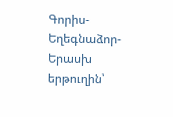Գորիս-Եղեգնաձոր-Երասխ երթուղին՝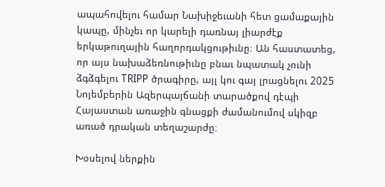ապահովելու համար Նախիջեւանի հետ ցամաքային կապը, մինչեւ որ կարելի դառնայ լիարժէք երկաթուղային հաղորդակցութիւնը։ Ան հաստատեց, որ այս նախաձեռնութիւնը բնաւ նպատակ չունի ձգձգելու TRIPP ծրագիրը, այլ կու գայ լրացնելու 2025 Նոյեմբերին Ազերպայճանի տարածքով դէպի Հայաստան առաջին գնացքի ժամանումով սկիզբ առած դրական տեղաշարժը։

Խօսելով ներքին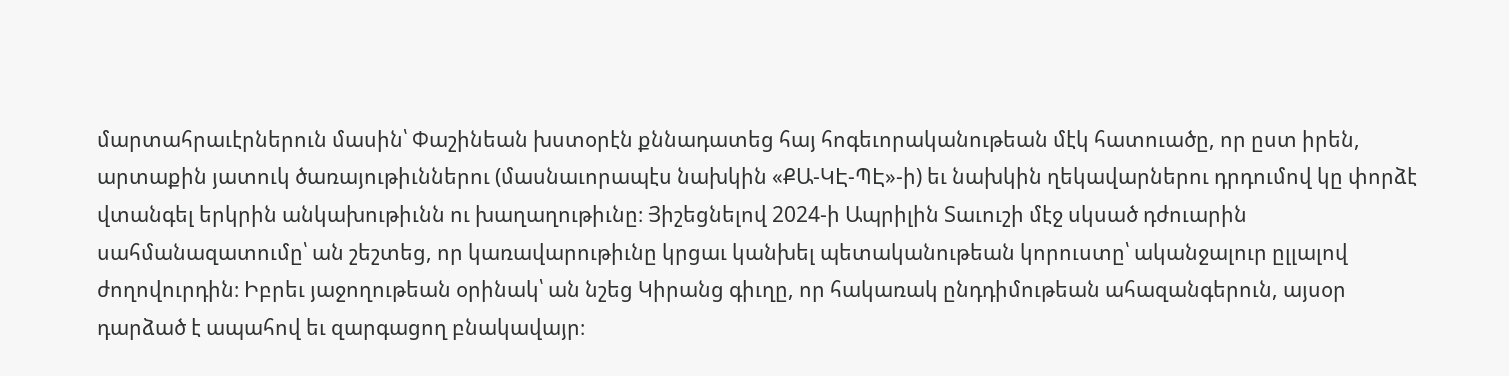մարտահրաւէրներուն մասին՝ Փաշինեան խստօրէն քննադատեց հայ հոգեւորականութեան մէկ հատուածը, որ ըստ իրեն, արտաքին յատուկ ծառայութիւններու (մասնաւորապէս նախկին «ՔԱ-ԿԷ-ՊԷ»-ի) եւ նախկին ղեկավարներու դրդումով կը փորձէ վտանգել երկրին անկախութիւնն ու խաղաղութիւնը։ Յիշեցնելով 2024-ի Ապրիլին Տաւուշի մէջ սկսած դժուարին սահմանազատումը՝ ան շեշտեց, որ կառավարութիւնը կրցաւ կանխել պետականութեան կորուստը՝ ականջալուր ըլլալով ժողովուրդին։ Իբրեւ յաջողութեան օրինակ՝ ան նշեց Կիրանց գիւղը, որ հակառակ ընդդիմութեան ահազանգերուն, այսօր դարձած է ապահով եւ զարգացող բնակավայր։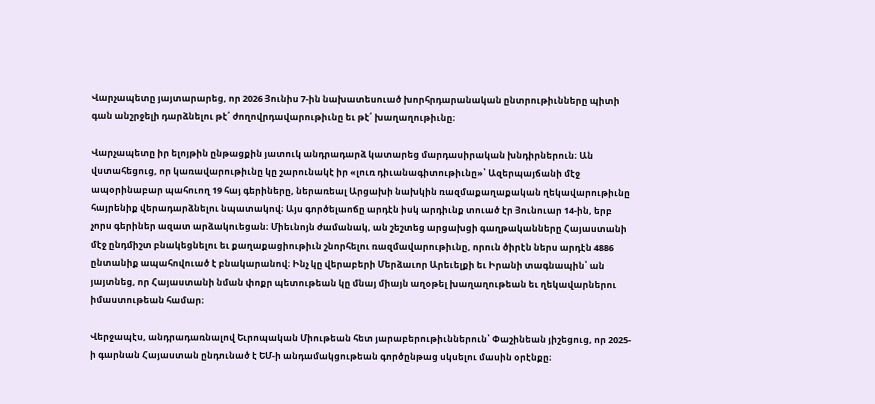Վարչապետը յայտարարեց, որ 2026 Յունիս 7-ին նախատեսուած խորհրդարանական ընտրութիւնները պիտի գան անշրջելի դարձնելու թէ՛ ժողովրդավարութիւնը եւ թէ՛ խաղաղութիւնը։

Վարչապետը իր ելոյթին ընթացքին յատուկ անդրադարձ կատարեց մարդասիրական խնդիրներուն։ Ան վստահեցուց, որ կառավարութիւնը կը շարունակէ իր «լուռ դիւանագիտութիւնը»՝ Ազերպայճանի մէջ ապօրինաբար պահուող 19 հայ գերիները, ներառեալ Արցախի նախկին ռազմաքաղաքական ղեկավարութիւնը հայրենիք վերադարձնելու նպատակով։ Այս գործելաոճը արդէն իսկ արդիւնք տուած էր Յունուար 14-ին, երբ չորս գերիներ ազատ արձակուեցան։ Միեւնոյն ժամանակ, ան շեշտեց արցախցի գաղթականները Հայաստանի մէջ ընդմիշտ բնակեցնելու եւ քաղաքացիութիւն շնորհելու ռազմավարութիւնը, որուն ծիրէն ներս արդէն 4886 ընտանիք ապահովուած է բնակարանով։ Ինչ կը վերաբերի Մերձաւոր Արեւելքի եւ Իրանի տագնապին՝ ան յայտնեց, որ Հայաստանի նման փոքր պետութեան կը մնայ միայն աղօթել խաղաղութեան եւ ղեկավարներու իմաստութեան համար։

Վերջապէս, անդրադառնալով Եւրոպական Միութեան հետ յարաբերութիւններուն՝ Փաշինեան յիշեցուց, որ 2025-ի գարնան Հայաստան ընդունած է ԵՄ-ի անդամակցութեան գործընթաց սկսելու մասին օրէնքը։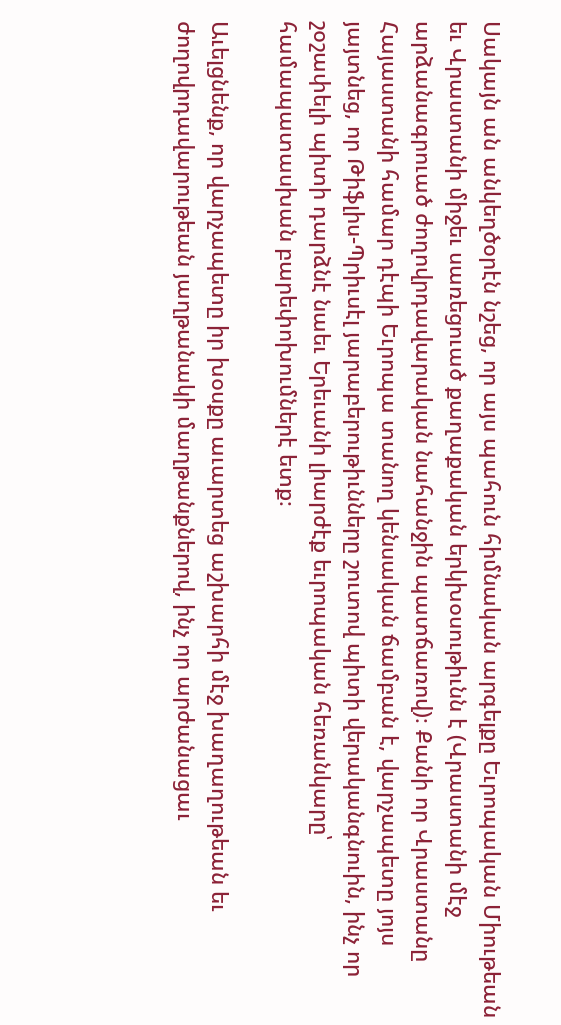Սակայն ան անկեղծօրէն նշեց, որ այս պահուն հիմնական արգելքը Եւրոպական Միութեան եւ Վրաստանի միջեւ սառեցուած քաղաքական երկխօսութիւնն է (Վրաստանի մէջ արձանագրուած ժողովրդավարական նահանջին պատճառով)։ Քանի որ Վրաստանը Հայաստանի համար դէպի Եւրոպա տանող կենսական ճամբան է, վարչապետը յոյս յայտնեց, որ Թիֆլիս-Պրիւսէլ յարաբերութիւնները շուտով պիտի վերականգնուին, ինչ որ շօշափելի պիտի դարձնէ նաեւ Երեւանի լիարժէք եւրոպական հեռանկարը՝ համապատասխան բարեփոխումներէ ետք։

Աւելցնենք, որ վարչապետը իր խօսքը աւարտեց աշխարհի մէջ խաղաղութեան եւ ժողովրդավարութեան յաղթանակի մաղթանքներով, ինչ որ արժանացաւ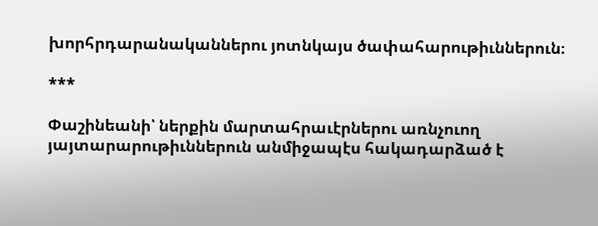խորհրդարանականներու յոտնկայս ծափահարութիւններուն։

***

Փաշինեանի՝ ներքին մարտահրաւէրներու առնչուող յայտարարութիւններուն անմիջապէս հակադարձած է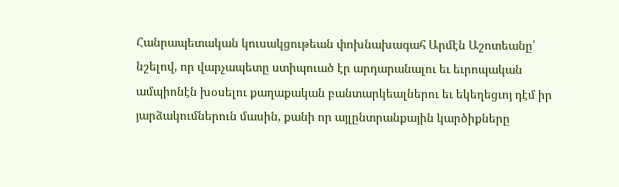Հանրապետական կուսակցութեան փոխնախագահ Արմէն Աշոտեանը՝ նշելով, որ վարչապետը ստիպուած էր արդարանալու եւ եւրոպական ամպիոնէն խօսելու քաղաքական բանտարկեալներու եւ եկեղեցւոյ դէմ իր յարձակումներուն մասին, քանի որ այլընտրանքային կարծիքները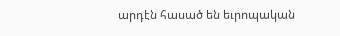արդէն հասած են եւրոպական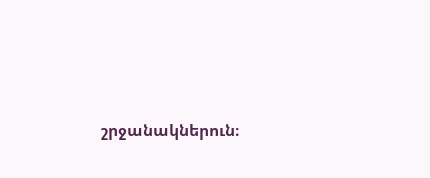շրջանակներուն։